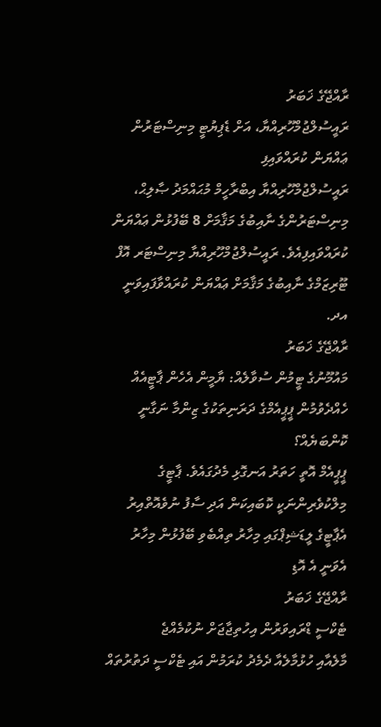ރާއްޖޭގެ ޚަބަރު
ރައީސުލްޖުމްހޫރިއްޔާ، އަށް ޑެޕިޔުޓީ މިނިސްޓަރުން ޢައްޔަން ކުރައްވައިފި
ރައީސުލްޖުމްހޫރިއްޔާ އިބްރާހީމް މުޙައްމަދު ޞާލިޙް، މިނިސްޓަރުންގެ ނާއިބުގެ މަޤާމަށް 8 ބޭފުޅުން ޢައްޔަން ކުރައްވައިފިއެވެ. ރައީސުލްޖުމްހޫރިއްޔާ މިނިސްޓަރ އޮފް ޓޫރިޒަމްގެ ނާއިބުގެ މަޤާމަށް ޢައްޔަން ކުރައްވާފައިވަނީ އދ.
ރާއްޖޭގެ ޚަބަރު
މައުމޫނުގެ ޓީމުން ސުވާލެއް: ޔާމީން އެހެން ޕާޓީއެއް ހެއްދެވުމުން ޕީޕީއެމްގެ ދަރަނިތަކުގެ ޒިންމާ ނަގާނީ ކޮންބަޔެއް؟
ޕީޕީއެމް އޮތީ ހަތަރު އަނގޮޅި މެދުގައެވެ. ޕާޓީގެ މިލްކުވެރިންނަކީ ކޮބައިކަން އަދި ސާފު ނުވެއޮތްއިރު އެޕާޓީގެ ލީޑަޝިޕްގައި މިހާރު ތިއްބެވި ބޭފުޅުން މިހާރު އެވަނީ އެ އޮޑި
ރާއްޖޭގެ ޚަބަރު
ޓެކްސީ ޑްރައިވަރުން އިހުތިޖާޖަށް ނުކުމެއްޖެ
މާލެއާއި ހުޅުމާލެއާ ދެމެދު ކުރަމުން އައި ޓެކްސީ ދަތުރުތައް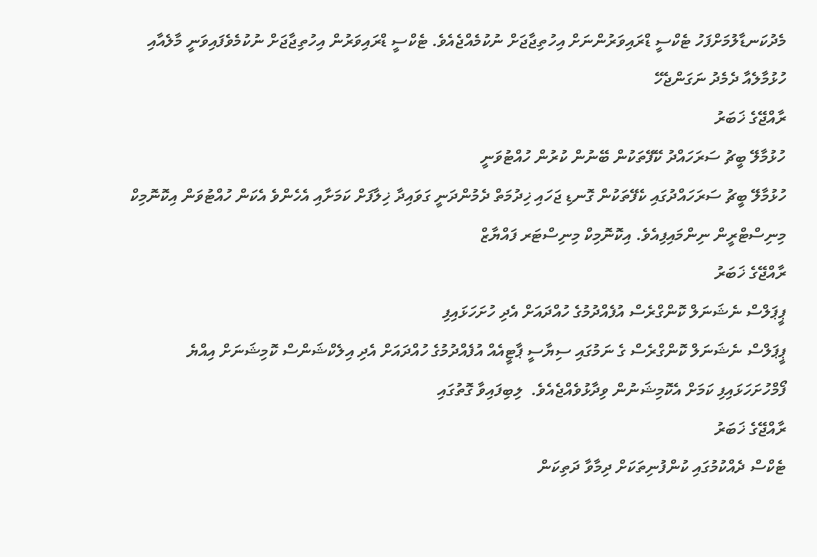މެދުކަނޑާލުމަށްފަހު ޓެކްސީ ޑްރައިވަރުންނަށް އިހުތިޖާޖަށް ނުކުމެއްޖެއެވެ. ޓެކްސީ ޑްރައިވަރުން އިހުތިޖާޖަށް ނުކުމެވެފައިވަނީ މާލެއާއި ހުޅުމާލެއާ ދެމެދު ނަގަންޖެހޭ
ރާއްޖޭގެ ޚަބަރު
ހުޅުމާލޭ ބީޗު ސަރަހައްދު ކޭފޭތަކުން ބޭނުން ކުރުން ހުއްޓުވަނީ
ހުޅުމާލޭ ބީޗު ސަރަހައްދުގައި ކެފޭތަކުން ގޮނޑި ޖަހައި ޚިދުމަތް ދެމުންދަނީ ގަވައިދާ ޚިލާފަށް ކަމަށާއި އެހެންވެ އެކަން ހުއްޓުވަން އިކޮނޮމިކް މިނިސްޓްރީން ނިންމައިފިއެވެ. އިކޮނޮމިކް މިނިސްޓަރ ފައްޔާޒް
ރާއްޖޭގެ ޚަބަރު
ޕީޕަލްސް ނެޝަނަލް ކޮންގްރެސް އުފެއްދުމުގެ ހުއްދައަށް އެދި ހުށަހަޅައިފި
ޕީޕަލްސް ނެޝަނަލް ކޮންގްރެސް ގެ ނަމުގައި ސިޔާސީ ޕާޓީއެއް އުފެއްދުމުގެ ހުއްދައަށް އެދި އިލެކްޝަންސް ކޮމިޝަނަށް އިއްޔެ ފޯމްހުށަހަޅައިފި ކަމަށް އެކޮމިޝަނުން ވިދާޅުވެއްޖެއެވެ.  ލިބިފައިވާ ގޮތުގައި
ރާއްޖޭގެ ޚަބަރު
ޓެކްސް ދެއްކުމުގައި ކުންފުނިތަކަށް ދިމާވާ ދަތިކަން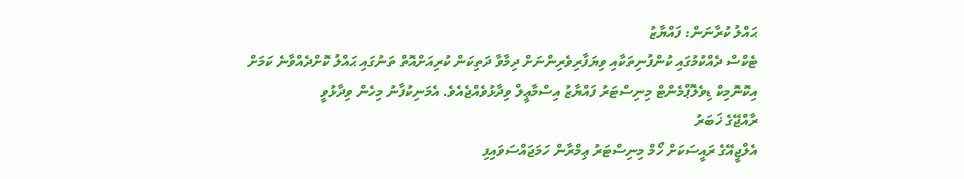ޙައްލު ކުރާނަން: ފައްޔާޒު
ޓެކްސް ދެއްކުމުގައި ކުންފުނިތަކާއި ވިޔަފާރިވެރިންނަށް ދިމާވާ ދަތިކަން ކުރިއަށްއޮތް ތަނުގައި ޙައްލު ކޮށްދެއްވާނެ ކަމަށް އިކޮނޮމިކް ޑިވެލޮޕްމެންޓް މިނިސްޓަރު ފައްޔާޒު އިސްމާޢީލް ވިދާޅުވެއްޖެއެވެ. އެމަނިކުފާނު މިހެން ވިދާޅުވީ
ރާއްޖޭގެ ޚަބަރު
އެލްޖީއޭގެ ރައީސަކަށް ހޯމް މިނިސްޓަރު ޢިމްރާން ހަމަޖައްސަވައިފި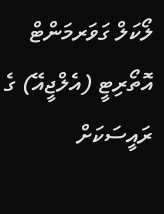ލޯކަލް ގަވަރމަންޓް އޮތޯރިޓީ (އެލްޖީއޭ) ގެ ރައީސަކަށް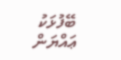ބޭފުޅަކު ޢައްޔަން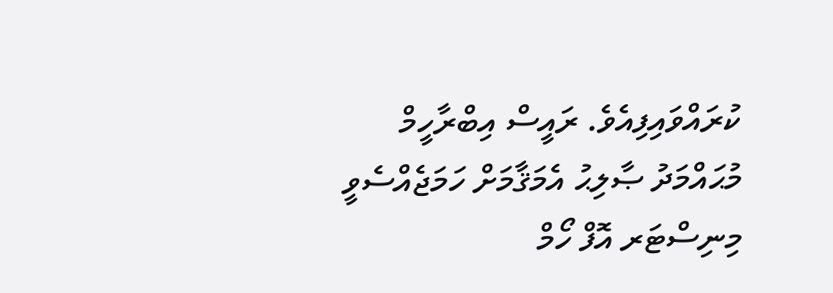ކުރައްވައިފިއެވެ. ރައީސް އިބްރާހީމް މުޙައްމަދު ޞާލިޙު އެމަޤާމަށް ހަމަޖެއްސެވީ މިނިސްޓަރ އޮފް ހޯމް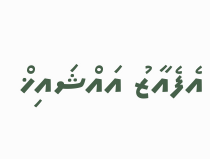އެފެއާޒު އައްޝައިޚް